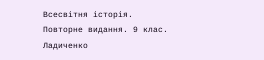Всесвітня історія. Повторне видання. 9 клас. Ладиченко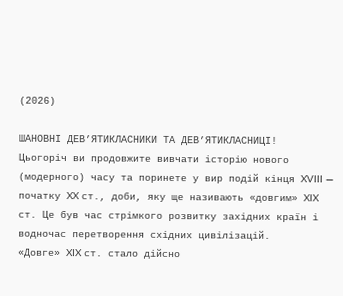(2026)

ШАНОВНІ ДЕВ’ЯТИКЛАСНИКИ ТА ДЕВ’ЯТИКЛАСНИЦІ!
Цьогоріч ви продовжите вивчати історію нового (модерного) часу та поринете у вир подій кінця XVIII — початку XX ст., доби, яку ще називають «довгим» XIX ст. Це був час стрімкого розвитку західних країн і водночас перетворення східних цивілізацій.
«Довге» XIX ст. стало дійсно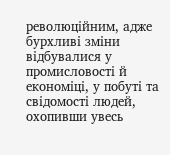революційним, адже бурхливі зміни відбувалися у промисловості й економіці, у побуті та свідомості людей, охопивши увесь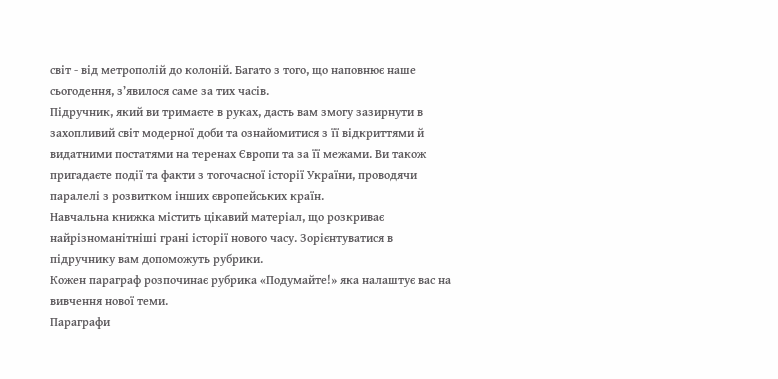світ - від метрополій до колоній. Багато з того, що наповнює наше сьогодення, з’явилося саме за тих часів.
Підручник, який ви тримаєте в руках, дасть вам змогу зазирнути в захопливий світ модерної доби та ознайомитися з її відкриттями й видатними постатями на теренах Європи та за її межами. Ви також пригадаєте події та факти з тогочасної історії України, проводячи паралелі з розвитком інших європейських країн.
Навчальна книжка містить цікавий матеріал, що розкриває найрізноманітніші грані історії нового часу. Зорієнтуватися в підручнику вам допоможуть рубрики.
Кожен параграф розпочинає рубрика «Подумайте!» яка налаштує вас на вивчення нової теми.
Параграфи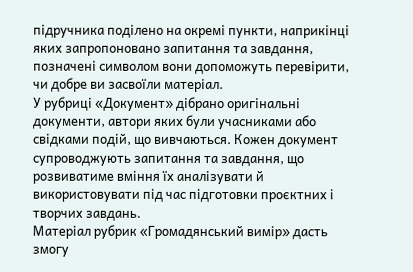підручника поділено на окремі пункти, наприкінці яких запропоновано запитання та завдання, позначені символом вони допоможуть перевірити, чи добре ви засвоїли матеріал.
У рубриці «Документ» дібрано оригінальні документи, автори яких були учасниками або свідками подій, що вивчаються. Кожен документ супроводжують запитання та завдання, що розвиватиме вміння їх аналізувати й використовувати під час підготовки проєктних і творчих завдань.
Матеріал рубрик «Громадянський вимір» дасть змогу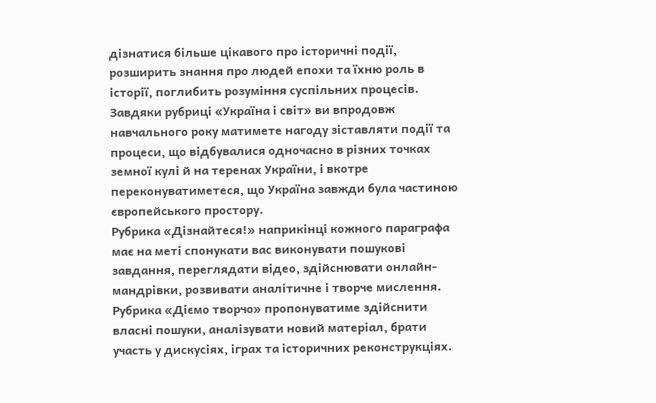дізнатися більше цікавого про історичні події, розширить знання про людей епохи та їхню роль в історії, поглибить розуміння суспільних процесів.
Завдяки рубриці «Україна і світ» ви впродовж навчального року матимете нагоду зіставляти події та процеси, що відбувалися одночасно в різних точках земної кулі й на теренах України, і вкотре переконуватиметеся, що Україна завжди була частиною європейського простору.
Рубрика «Дізнайтеся!» наприкінці кожного параграфа має на меті спонукати вас виконувати пошукові завдання, переглядати відео, здійснювати онлайн-мандрівки, розвивати аналітичне і творче мислення.
Рубрика «Діємо творчо» пропонуватиме здійснити власні пошуки, аналізувати новий матеріал, брати участь у дискусіях, іграх та історичних реконструкціях.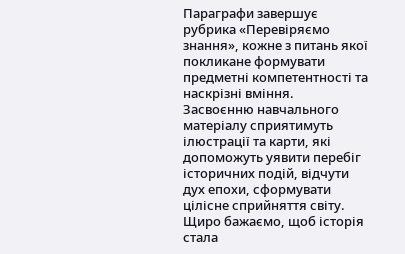Параграфи завершує рубрика «Перевіряємо знання», кожне з питань якої покликане формувати предметні компетентності та наскрізні вміння.
Засвоєнню навчального матеріалу сприятимуть ілюстрації та карти, які допоможуть уявити перебіг історичних подій, відчути дух епохи, сформувати цілісне сприйняття світу.
Щиро бажаємо, щоб історія стала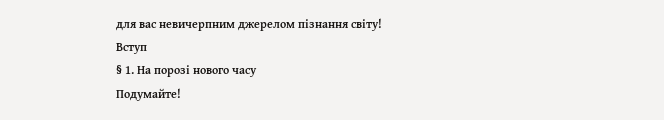для вас невичерпним джерелом пізнання світу!
Вступ
§ 1. На порозі нового часу
Подумайте!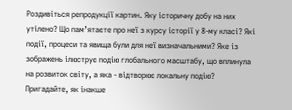Роздивіться репродукції картин. Яку історичну добу на них утілено? Що пам’ятаєте про неї з курсу історії у 8-му класі? Які події, процеси та явища були для неї визначальними? Яке із зображень ілюструє подію глобального масштабу, що вплинула на розвиток світу, а яка - відтворює локальну подію? Пригадайте, як інакше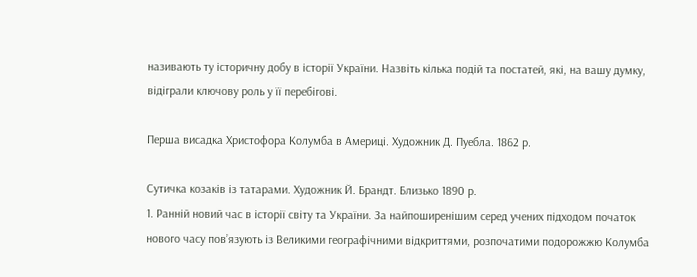називають ту історичну добу в історії України. Назвіть кілька подій та постатей, які, на вашу думку, відіграли ключову роль у її перебігові.

Перша висадка Христофора Колумба в Америці. Художник Д. Пуебла. 1862 р.

Сутичка козаків із татарами. Художник Й. Брандт. Близько 1890 р.
1. Ранній новий час в історії світу та України. За найпоширенішим серед учених підходом початок нового часу пов’язують із Великими географічними відкриттями, розпочатими подорожжю Колумба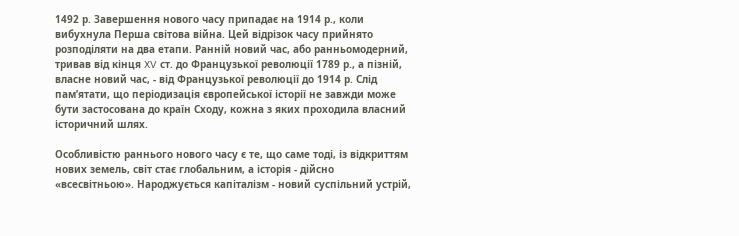1492 р. Завершення нового часу припадає на 1914 р., коли вибухнула Перша світова війна. Цей відрізок часу прийнято розподіляти на два етапи. Ранній новий час, або ранньомодерний, тривав від кінця XV ст. до Французької революції 1789 р., а пізній, власне новий час, - від Французької революції до 1914 р. Слід пам’ятати, що періодизація європейської історії не завжди може бути застосована до країн Сходу, кожна з яких проходила власний історичний шлях.

Особливістю раннього нового часу є те, що саме тоді, із відкриттям нових земель, світ стає глобальним, а історія - дійсно «всесвітньою». Народжується капіталізм - новий суспільний устрій,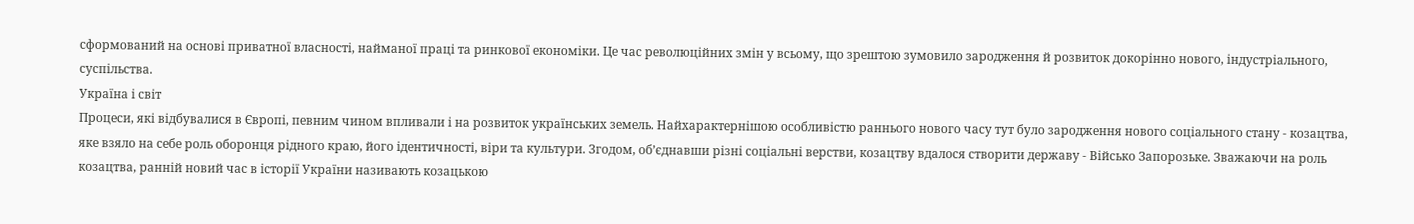сформований на основі приватної власності, найманої праці та ринкової економіки. Це час революційних змін у всьому, що зрештою зумовило зародження й розвиток докорінно нового, індустріального, суспільства.
Україна і світ
Процеси, які відбувалися в Європі, певним чином впливали і на розвиток українських земель. Найхарактернішою особливістю раннього нового часу тут було зародження нового соціального стану - козацтва, яке взяло на себе роль оборонця рідного краю, його ідентичності, віри та культури. Згодом, об’єднавши різні соціальні верстви, козацтву вдалося створити державу - Військо Запорозьке. Зважаючи на роль козацтва, ранній новий час в історії України називають козацькою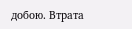добою. Втрата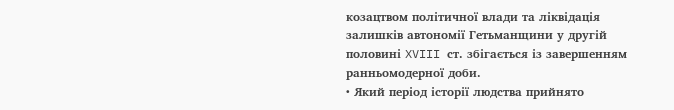козацтвом політичної влади та ліквідація залишків автономії Гетьманщини у другій половині XVIII ст. збігається із завершенням ранньомодерної доби.
• Який період історії людства прийнято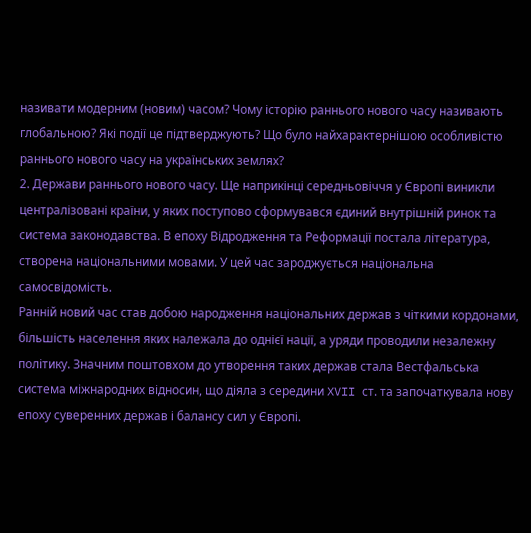називати модерним (новим) часом? Чому історію раннього нового часу називають глобальною? Які події це підтверджують? Що було найхарактернішою особливістю раннього нового часу на українських землях?
2. Держави раннього нового часу. Ще наприкінці середньовіччя у Європі виникли централізовані країни, у яких поступово сформувався єдиний внутрішній ринок та система законодавства. В епоху Відродження та Реформації постала література, створена національними мовами. У цей час зароджується національна самосвідомість.
Ранній новий час став добою народження національних держав з чіткими кордонами, більшість населення яких належала до однієї нації, а уряди проводили незалежну політику. Значним поштовхом до утворення таких держав стала Вестфальська система міжнародних відносин, що діяла з середини XVII ст. та започаткувала нову епоху суверенних держав і балансу сил у Європі.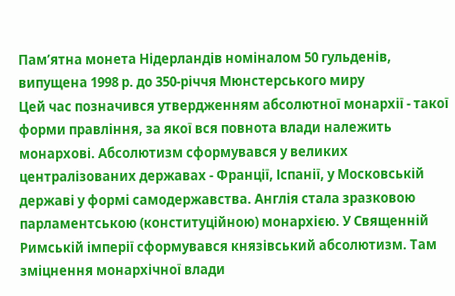Пам’ятна монета Нідерландів номіналом 50 гульденів, випущена 1998 р. до 350-річчя Мюнстерського миру
Цей час позначився утвердженням абсолютної монархії - такої форми правління, за якої вся повнота влади належить монархові. Абсолютизм сформувався у великих централізованих державах - Франції, Іспанії, у Московській державі у формі самодержавства. Англія стала зразковою парламентською (конституційною) монархією. У Священній Римській імперії сформувався князівський абсолютизм. Там зміцнення монархічної влади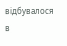відбувалося в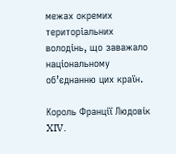межах окремих територіальних володінь, що заважало національному об’єднанню цих країн.

Король Франції Людовік XIV.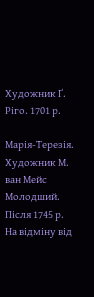Художник Ґ. Ріго. 1701 р.

Марія-Терезія. Художник М. ван Мейс Молодший. Після 1745 р.
На відміну від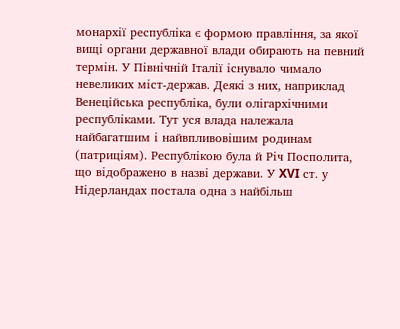монархії республіка є формою правління, за якої вищі органи державної влади обирають на певний термін. У Північній Італії існувало чимало невеликих міст-держав. Деякі з них, наприклад Венеційська республіка, були олігархічними республіками. Тут уся влада належала найбагатшим і найвпливовішим родинам (патриціям). Республікою була й Річ Посполита, що відображено в назві держави. У XVI ст. у Нідерландах постала одна з найбільш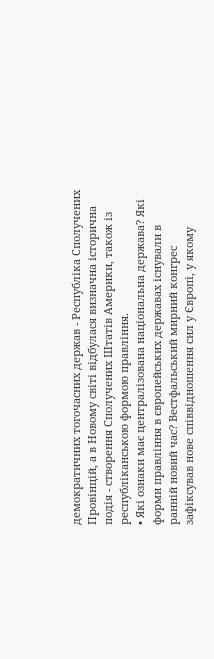демократичних тогочасних держав - Республіка Сполучених Провінцій, а в Новому світі відбулася визначна історична подія - створення Сполучених Штатів Америки, також із республіканською формою правління.
• Які ознаки має централізована національна держава? Які форми правління в європейських державах існували в ранній новий час? Вестфальський мирний конгрес зафіксував нове співвідношення сил у Європі, у якому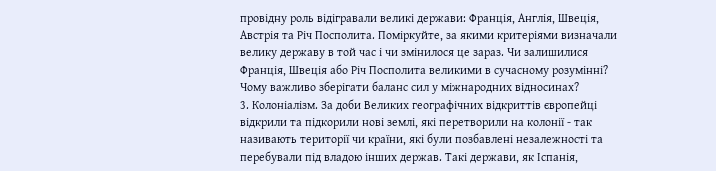провідну роль відігравали великі держави: Франція, Англія, Швеція, Австрія та Річ Посполита. Поміркуйте, за якими критеріями визначали велику державу в той час і чи змінилося це зараз. Чи залишилися Франція, Швеція або Річ Посполита великими в сучасному розумінні? Чому важливо зберігати баланс сил у міжнародних відносинах?
3. Колоніалізм. За доби Великих географічних відкриттів європейці відкрили та підкорили нові землі, які перетворили на колонії - так називають території чи країни, які були позбавлені незалежності та перебували під владою інших держав. Такі держави, як Іспанія,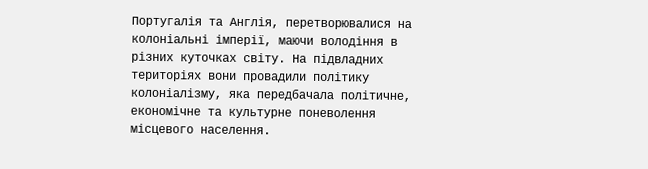Португалія та Англія, перетворювалися на колоніальні імперії, маючи володіння в різних куточках світу. На підвладних територіях вони провадили політику колоніалізму, яка передбачала політичне, економічне та культурне поневолення місцевого населення.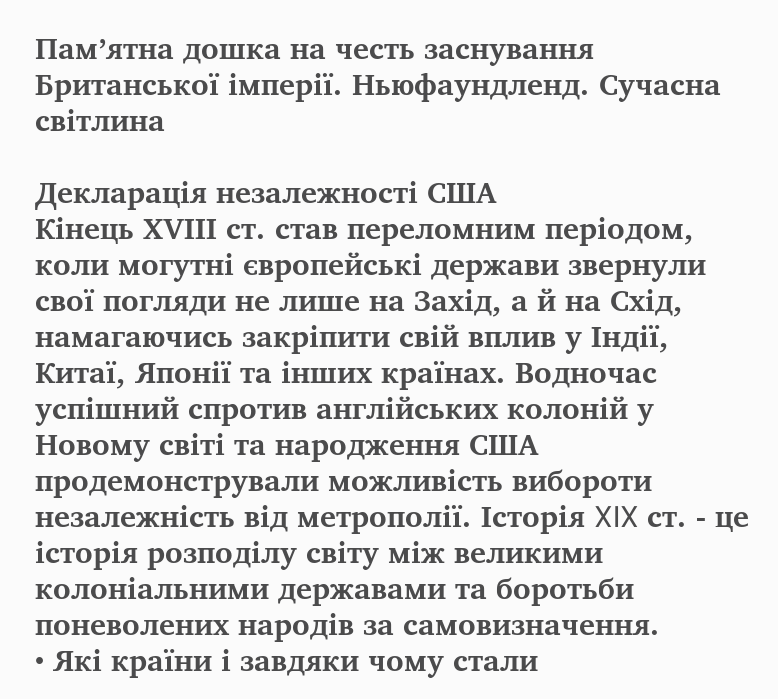Пам’ятна дошка на честь заснування Британської імперії. Ньюфаундленд. Сучасна світлина

Декларація незалежності США
Кінець XVІІІ ст. став переломним періодом, коли могутні європейські держави звернули свої погляди не лише на Захід, а й на Схід, намагаючись закріпити свій вплив у Індії, Китаї, Японії та інших країнах. Водночас успішний спротив англійських колоній у Новому світі та народження США продемонстрували можливість вибороти незалежність від метрополії. Історія XIX ст. - це історія розподілу світу між великими колоніальними державами та боротьби поневолених народів за самовизначення.
• Які країни і завдяки чому стали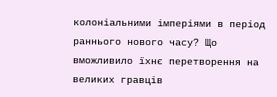колоніальними імперіями в період раннього нового часу? Що вможливило їхнє перетворення на великих гравців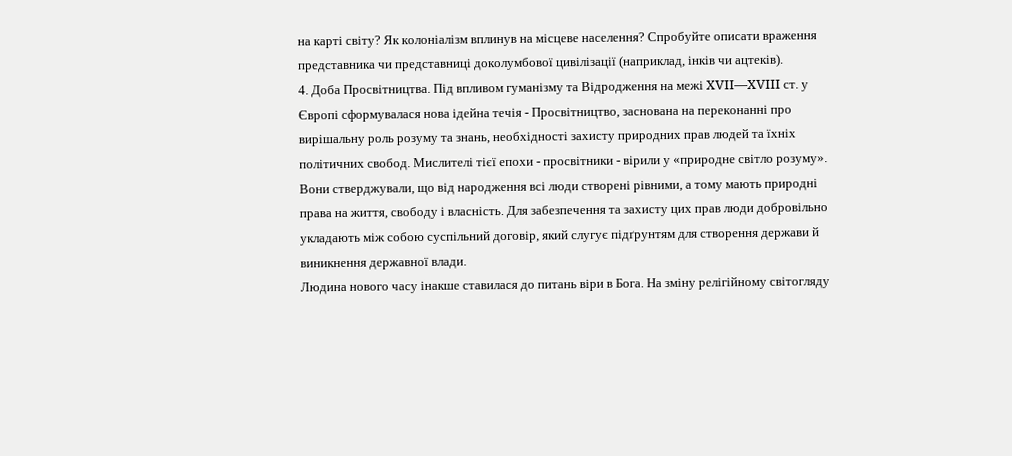на карті світу? Як колоніалізм вплинув на місцеве населення? Спробуйте описати враження представника чи представниці доколумбової цивілізації (наприклад, інків чи ацтеків).
4. Доба Просвітництва. Під впливом гуманізму та Відродження на межі XVII—XVIII ст. у Європі сформувалася нова ідейна течія - Просвітництво, заснована на переконанні про вирішальну роль розуму та знань, необхідності захисту природних прав людей та їхніх політичних свобод. Мислителі тієї епохи - просвітники - вірили у «природне світло розуму». Вони стверджували, що від народження всі люди створені рівними, а тому мають природні права на життя, свободу і власність. Для забезпечення та захисту цих прав люди добровільно укладають між собою суспільний договір, який слугує підґрунтям для створення держави й виникнення державної влади.
Людина нового часу інакше ставилася до питань віри в Бога. На зміну релігійному світогляду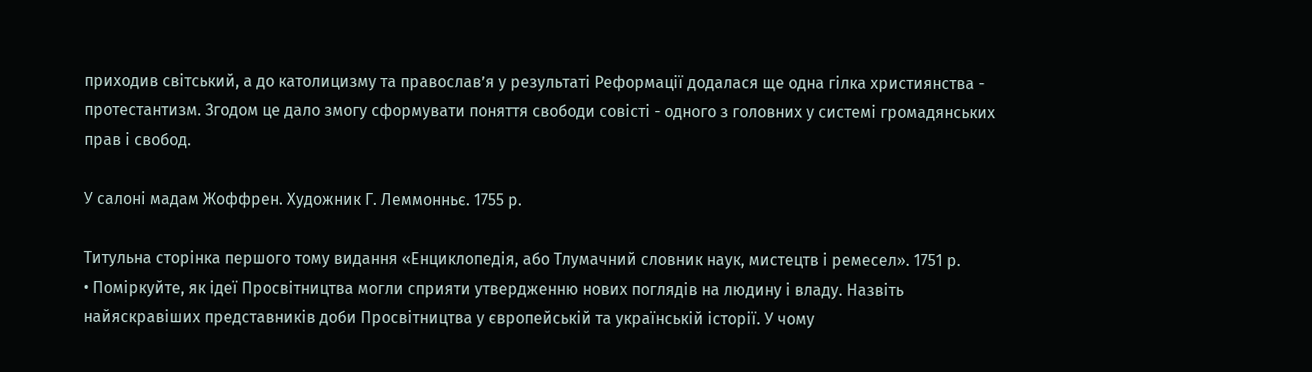приходив світський, а до католицизму та православ’я у результаті Реформації додалася ще одна гілка християнства - протестантизм. Згодом це дало змогу сформувати поняття свободи совісті - одного з головних у системі громадянських прав і свобод.

У салоні мадам Жоффрен. Художник Г. Леммонньє. 1755 р.

Титульна сторінка першого тому видання «Енциклопедія, або Тлумачний словник наук, мистецтв і ремесел». 1751 р.
• Поміркуйте, як ідеї Просвітництва могли сприяти утвердженню нових поглядів на людину і владу. Назвіть найяскравіших представників доби Просвітництва у європейській та українській історії. У чому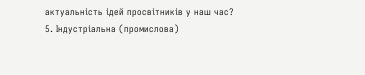актуальність ідей просвітників у наш час?
5. Індустріальна (промислова)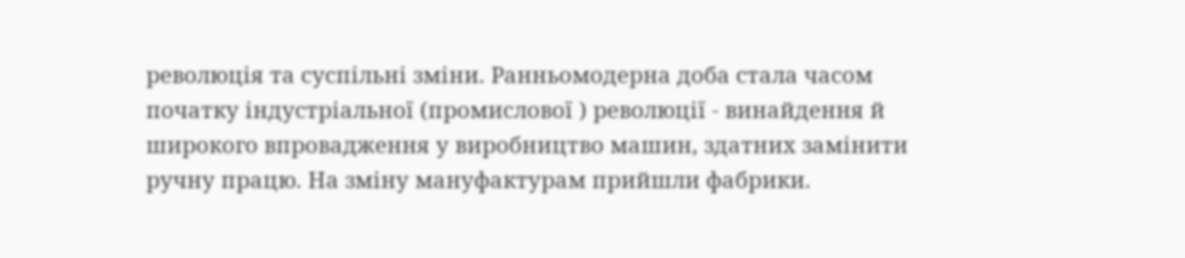революція та суспільні зміни. Ранньомодерна доба стала часом початку індустріальної (промислової ) революції - винайдення й широкого впровадження у виробництво машин, здатних замінити ручну працю. На зміну мануфактурам прийшли фабрики.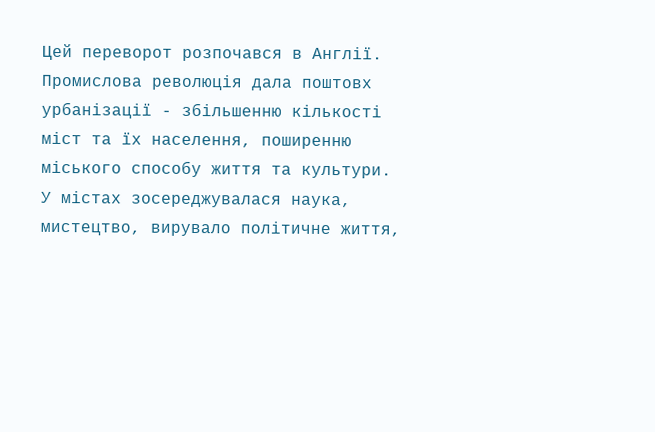Цей переворот розпочався в Англії.
Промислова революція дала поштовх урбанізації - збільшенню кількості міст та їх населення, поширенню міського способу життя та культури. У містах зосереджувалася наука, мистецтво, вирувало політичне життя,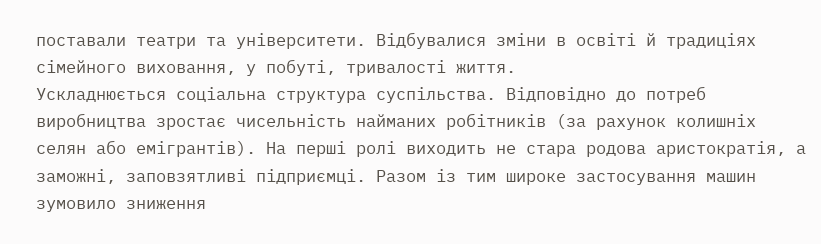поставали театри та університети. Відбувалися зміни в освіті й традиціях сімейного виховання, у побуті, тривалості життя.
Ускладнюється соціальна структура суспільства. Відповідно до потреб виробництва зростає чисельність найманих робітників (за рахунок колишніх селян або емігрантів). На перші ролі виходить не стара родова аристократія, а заможні, заповзятливі підприємці. Разом із тим широке застосування машин зумовило зниження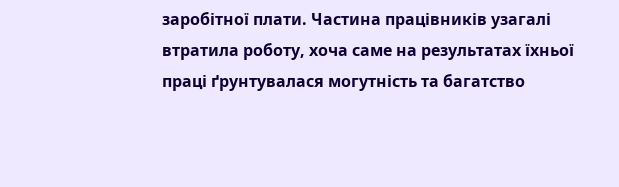заробітної плати. Частина працівників узагалі втратила роботу, хоча саме на результатах їхньої праці ґрунтувалася могутність та багатство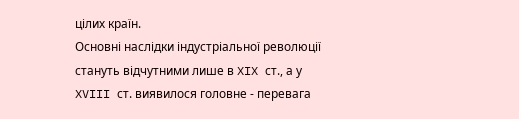цілих країн.
Основні наслідки індустріальної революції стануть відчутними лише в XIX ст., а у XVIII ст. виявилося головне - перевага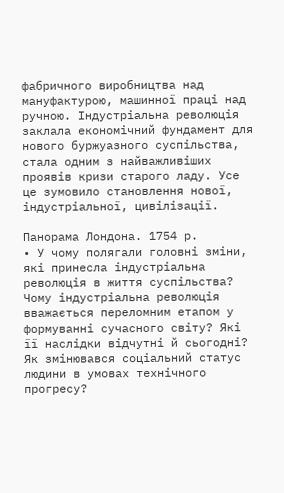фабричного виробництва над мануфактурою, машинної праці над ручною. Індустріальна революція заклала економічний фундамент для нового буржуазного суспільства, стала одним з найважливіших проявів кризи старого ладу. Усе це зумовило становлення нової, індустріальної, цивілізації.

Панорама Лондона. 1754 р.
• У чому полягали головні зміни, які принесла індустріальна революція в життя суспільства? Чому індустріальна революція вважається переломним етапом у формуванні сучасного світу? Які її наслідки відчутні й сьогодні? Як змінювався соціальний статус людини в умовах технічного прогресу?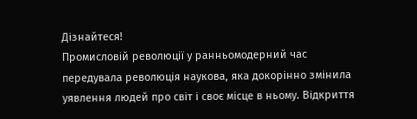Дізнайтеся!
Промисловій революції у ранньомодерний час передувала революція наукова, яка докорінно змінила уявлення людей про світ і своє місце в ньому. Відкриття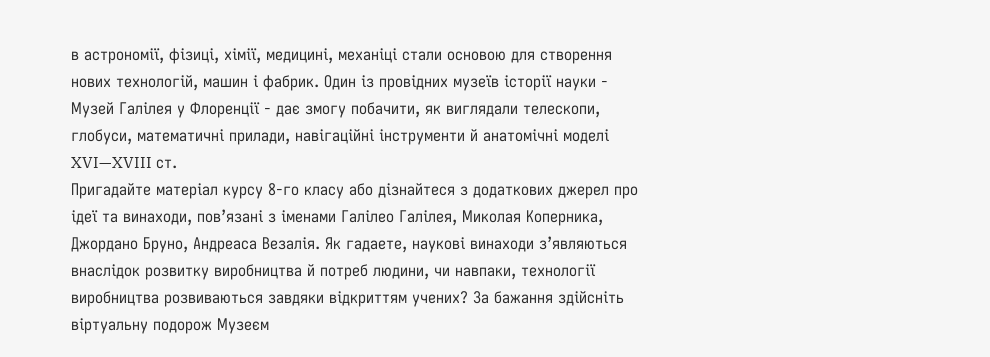в астрономії, фізиці, хімії, медицині, механіці стали основою для створення нових технологій, машин і фабрик. Один із провідних музеїв історії науки - Музей Галілея у Флоренції - дає змогу побачити, як виглядали телескопи, глобуси, математичні прилади, навігаційні інструменти й анатомічні моделі XVI—XVIII ст.
Пригадайте матеріал курсу 8-го класу або дізнайтеся з додаткових джерел про ідеї та винаходи, пов’язані з іменами Галілео Галілея, Миколая Коперника, Джордано Бруно, Андреаса Везалія. Як гадаете, наукові винаходи з’являються внаслідок розвитку виробництва й потреб людини, чи навпаки, технології виробництва розвиваються завдяки відкриттям учених? За бажання здійсніть віртуальну подорож Музеєм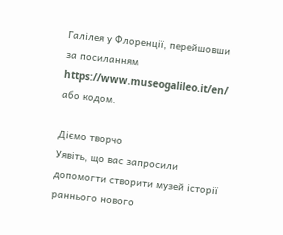Галілея у Флоренції, перейшовши за посиланням https://www.museogalileo.it/en/ або кодом.

Діємо творчо
Уявіть, що вас запросили допомогти створити музей історії раннього нового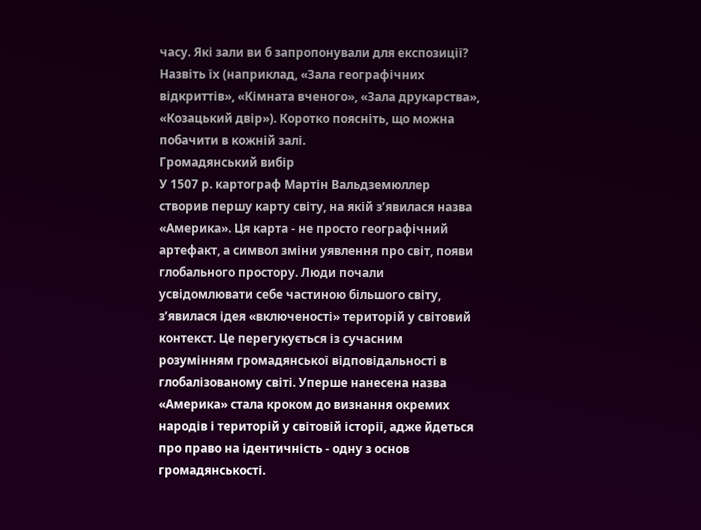часу. Які зали ви б запропонували для експозиції? Назвіть їх (наприклад, «Зала географічних відкриттів», «Кімната вченого», «Зала друкарства», «Козацький двір»). Коротко поясніть, що можна побачити в кожній залі.
Громадянський вибір
У 1507 р. картограф Мартін Вальдземюллер створив першу карту світу, на якій з’явилася назва «Америка». Ця карта - не просто географічний артефакт, а символ зміни уявлення про світ, появи глобального простору. Люди почали усвідомлювати себе частиною більшого світу, з’явилася ідея «включеності» територій у світовий контекст. Це перегукується із сучасним розумінням громадянської відповідальності в глобалізованому світі. Уперше нанесена назва «Америка» стала кроком до визнання окремих народів і територій у світовій історії, адже йдеться про право на ідентичність - одну з основ громадянськості.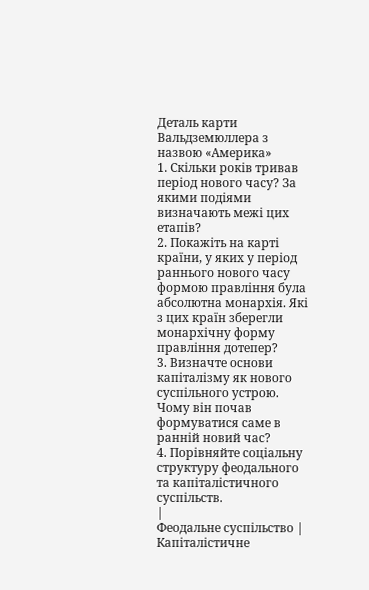Деталь карти Вальдземюллера з назвою «Америка»
1. Скільки років тривав період нового часу? За якими подіями визначають межі цих етапів?
2. Покажіть на карті країни, у яких у період раннього нового часу формою правління була абсолютна монархія. Які з цих країн зберегли монархічну форму правління дотепер?
3. Визначте основи капіталізму як нового суспільного устрою. Чому він почав формуватися саме в ранній новий час?
4. Порівняйте соціальну структуру феодального та капіталістичного суспільств.
|
Феодальне суспільство |
Капіталістичне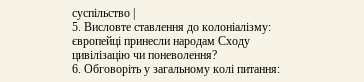суспільство |
5. Висловте ставлення до колоніалізму: європейці принесли народам Сходу цивілізацію чи поневолення?
6. Обговоріть у загальному колі питання: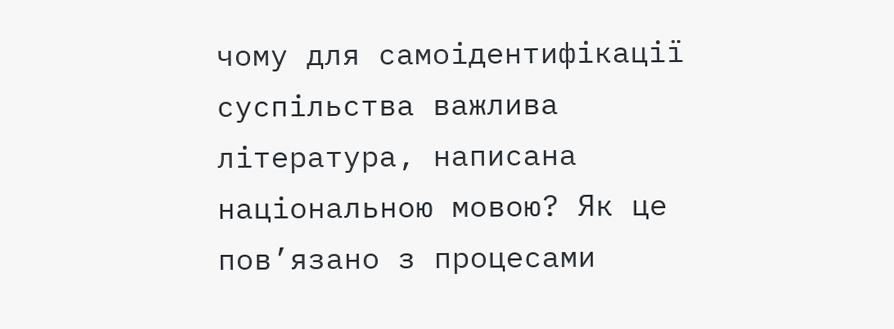чому для самоідентифікації суспільства важлива література, написана національною мовою? Як це пов’язано з процесами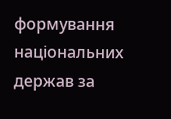формування національних держав за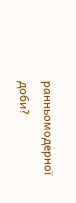ранньомодерної доби?